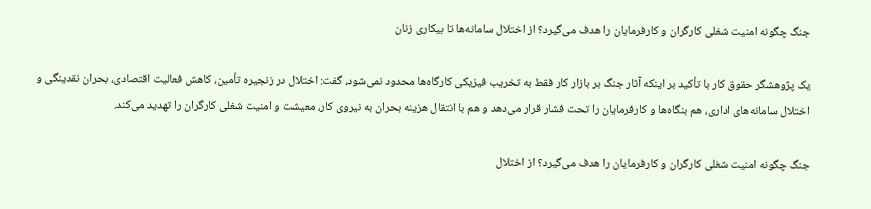جنگ چگونه امنیت شغلی کارگران و کارفرمایان را هدف می‌گیرد؟ از اختلال سامانه‌ها تا بیکاری زنان

یک پژوهشگر حقوق کار با تأکید بر اینکه آثار جنگ بر بازار کار فقط به تخریب فیزیکی کارگاه‌ها محدود نمی‌شود، گفت: اختلال در زنجیره تأمین، کاهش فعالیت اقتصادی، بحران نقدینگی و اختلال سامانه‌های اداری، هم بنگاه‌ها و کارفرمایان را تحت فشار قرار می‌دهد و هم با انتقال هزینه بحران به نیروی کار، معیشت و امنیت شغلی کارگران را تهدید می‌کند.

جنگ چگونه امنیت شغلی کارگران و کارفرمایان را هدف می‌گیرد؟ از اختلال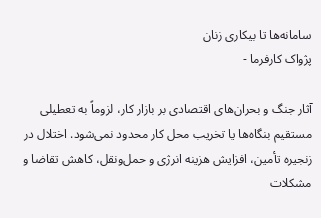سامانه‌ها تا بیکاری زنان
پژواک کارفرما -

آثار جنگ و بحران‌های اقتصادی بر بازار کار، لزوماً به تعطیلی مستقیم بنگاه‌ها یا تخریب محل کار محدود نمی‌شود. اختلال در زنجیره تأمین، افزایش هزینه انرژی و حمل‌ونقل، کاهش تقاضا و مشکلات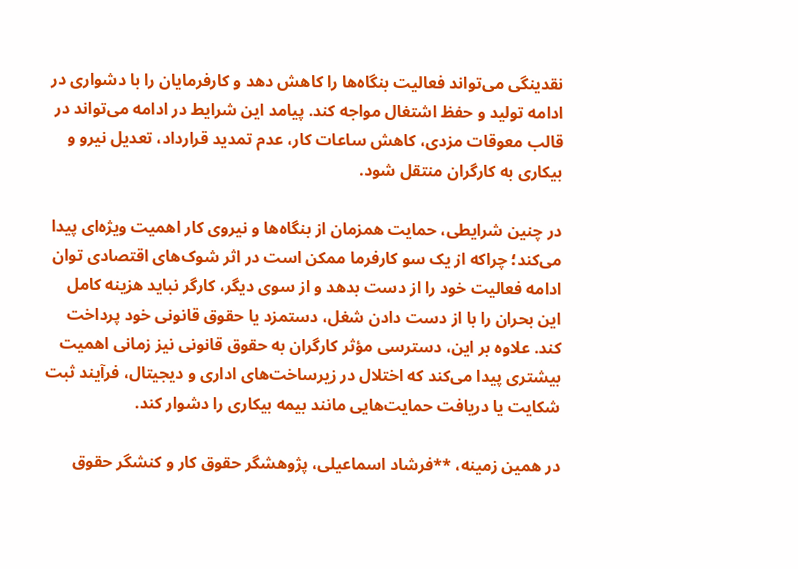نقدینگی می‌تواند فعالیت بنگاه‌ها را کاهش دهد و کارفرمایان را با دشواری در ادامه تولید و حفظ اشتغال مواجه کند. پیامد این شرایط در ادامه می‌تواند در قالب معوقات مزدی، کاهش ساعات کار، عدم تمدید قرارداد، تعدیل نیرو و بیکاری به کارگران منتقل شود.

در چنین شرایطی، حمایت همزمان از بنگاه‌ها و نیروی کار اهمیت ویژه‌ای پیدا می‌کند؛ چراکه از یک سو کارفرما ممکن است در اثر شوک‌های اقتصادی توان ادامه فعالیت خود را از دست بدهد و از سوی دیگر، کارگر نباید هزینه کامل این بحران را با از دست دادن شغل، دستمزد یا حقوق قانونی خود پرداخت کند. علاوه بر این، دسترسی مؤثر کارگران به حقوق قانونی نیز زمانی اهمیت بیشتری پیدا می‌کند که اختلال در زیرساخت‌های اداری و دیجیتال، فرآیند ثبت شکایت یا دریافت حمایت‌هایی مانند بیمه بیکاری را دشوار کند.

در همین زمینه، **فرشاد اسماعیلی، پژوهشگر حقوق کار و کنشگر حقوق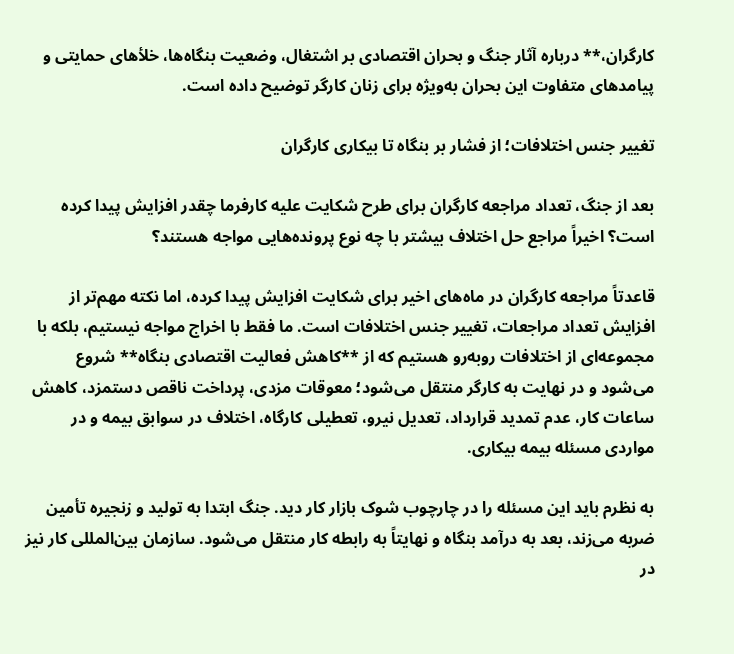کارگران،** درباره آثار جنگ و بحران اقتصادی بر اشتغال، وضعیت بنگاه‌ها، خلأهای حمایتی و پیامدهای متفاوت این بحران به‌ویژه برای زنان کارگر توضیح داده است.

تغییر جنس اختلافات؛ از فشار بر بنگاه تا بیکاری کارگران

بعد از جنگ، تعداد مراجعه کارگران برای طرح شکایت علیه کارفرما چقدر افزایش پیدا کرده است؟ اخیراً مراجع حل اختلاف بیشتر با چه نوع پرونده‌هایی مواجه هستند؟

قاعدتاً مراجعه کارگران در ماه‌های اخیر برای شکایت افزایش پیدا کرده، اما نکته مهم‌تر از افزایش تعداد مراجعات، تغییر جنس اختلافات است. ما فقط با اخراج مواجه نیستیم، بلکه با مجموعه‌ای از اختلافات روبه‌رو هستیم که از **کاهش فعالیت اقتصادی بنگاه** شروع می‌شود و در نهایت به کارگر منتقل می‌شود؛ معوقات مزدی، پرداخت ناقص دستمزد، کاهش ساعات کار، عدم تمدید قرارداد، تعدیل نیرو، تعطیلی کارگاه، اختلاف در سوابق بیمه و در مواردی مسئله بیمه بیکاری.

به نظرم باید این مسئله را در چارچوب شوک بازار کار دید. جنگ ابتدا به تولید و زنجیره تأمین ضربه می‌زند، بعد به درآمد بنگاه و نهایتاً به رابطه کار منتقل می‌شود. سازمان بین‌المللی کار نیز در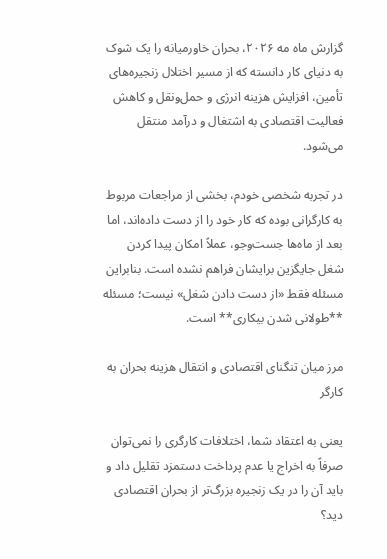گزارش ماه مه ۲۰۲۶، بحران خاورمیانه را یک شوک به دنیای کار دانسته که از مسیر اختلال زنجیره‌های تأمین، افزایش هزینه انرژی و حمل‌ونقل و کاهش فعالیت اقتصادی به اشتغال و درآمد منتقل می‌شود.

در تجربه شخصی خودم، بخشی از مراجعات مربوط به کارگرانی بوده که کار خود را از دست داده‌اند، اما بعد از ماه‌ها جست‌وجو، عملاً امکان پیدا کردن شغل جایگزین برایشان فراهم نشده است. بنابراین مسئله فقط «از دست دادن شغل» نیست؛ مسئله **طولانی شدن بیکاری** است.

مرز میان تنگنای اقتصادی و انتقال هزینه بحران به کارگر

یعنی به اعتقاد شما، اختلافات کارگری را نمی‌توان صرفاً به اخراج یا عدم پرداخت دستمزد تقلیل داد و باید آن را در یک زنجیره بزرگ‌تر از بحران اقتصادی دید؟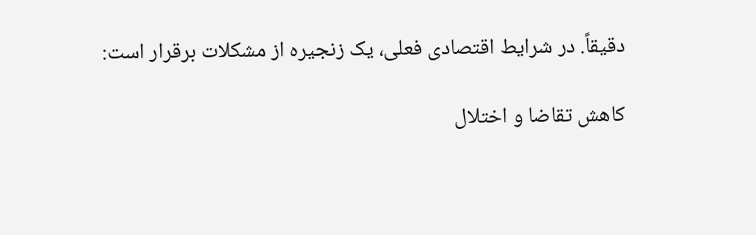دقیقاً. در شرایط اقتصادی فعلی، یک زنجیره از مشکلات برقرار است:

کاهش تقاضا و اختلال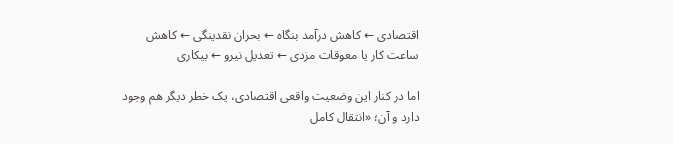اقتصادی ← کاهش درآمد بنگاه ← بحران نقدینگی ← کاهش ساعت کار یا معوقات مزدی ← تعدیل نیرو ← بیکاری

اما در کنار این وضعیت واقعی اقتصادی، یک خطر دیگر هم وجود دارد و آن؛ «انتقال کامل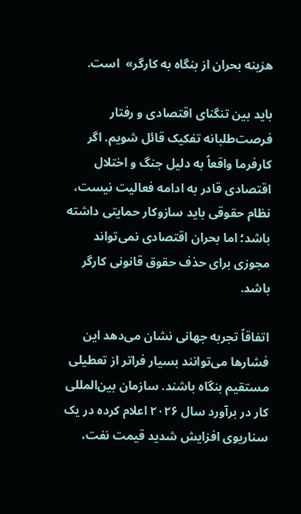هزینه بحران از بنگاه به کارگر»  است.

باید بین تنگنای اقتصادی و رفتار فرصت‌طلبانه تفکیک قائل شویم. اگر کارفرما واقعاً به دلیل جنگ و اختلال اقتصادی قادر به ادامه فعالیت نیست، نظام حقوقی باید سازوکار حمایتی داشته باشد؛ اما بحران اقتصادی نمی‌تواند مجوزی برای حذف حقوق قانونی کارگر باشد.

اتفاقاً تجربه جهانی نشان می‌دهد این فشارها می‌توانند بسیار فراتر از تعطیلی مستقیم بنگاه باشند. سازمان بین‌المللی کار در برآورد سال ۲۰۲۶ اعلام کرده در یک سناریوی افزایش شدید قیمت نفت،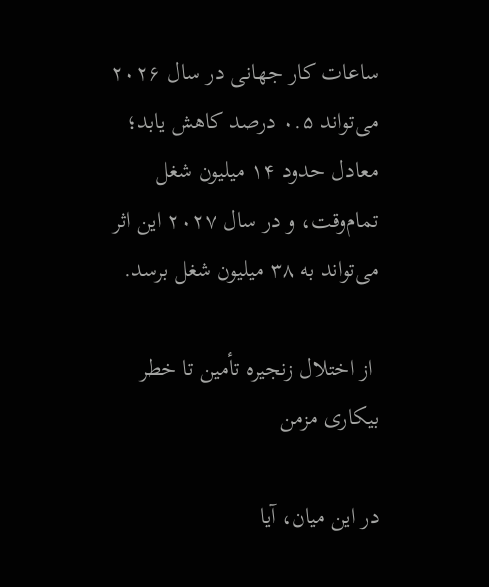ساعات کار جهانی در سال ۲۰۲۶ می‌تواند ۰.۵ درصد کاهش یابد؛ معادل حدود ۱۴ میلیون شغل تمام‌وقت، و در سال ۲۰۲۷ این اثر می‌تواند به ۳۸ میلیون شغل برسد.

 از اختلال زنجیره تأمین تا خطر بیکاری مزمن

در این میان، آیا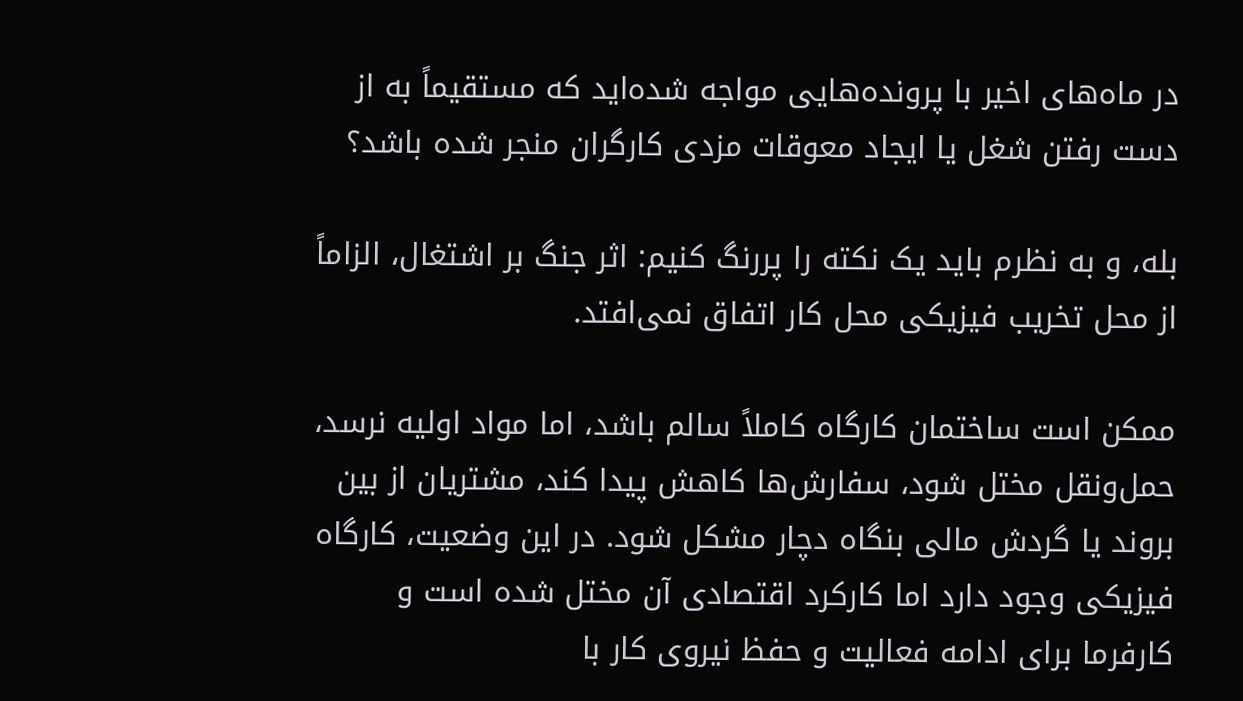در ماه‌های اخیر با پرونده‌هایی مواجه شده‌اید که مستقیماً به از دست رفتن شغل یا ایجاد معوقات مزدی کارگران منجر شده باشد؟

بله، و به نظرم باید یک نکته را پررنگ کنیم: اثر جنگ بر اشتغال، الزاماً از محل تخریب فیزیکی محل کار اتفاق نمی‌افتد.

ممکن است ساختمان کارگاه کاملاً سالم باشد، اما مواد اولیه نرسد، حمل‌ونقل مختل شود، سفارش‌ها کاهش پیدا کند، مشتریان از بین بروند یا گردش مالی بنگاه دچار مشکل شود. در این وضعیت، کارگاه فیزیکی وجود دارد اما کارکرد اقتصادی آن مختل شده است و کارفرما برای ادامه فعالیت و حفظ نیروی کار با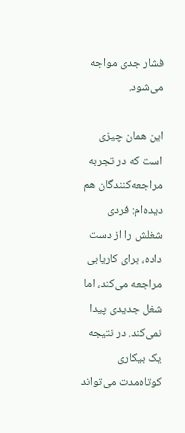فشار جدی مواجه می‌شود.

این همان چیزی است که در تجربه مراجعه‌کنندگان هم دیده‌ام: فردی شغلش را از دست داده، برای کاریابی مراجعه می‌کند، اما شغل جدیدی پیدا نمی‌کند. در نتیجه یک بیکاری کوتاه‌مدت می‌تواند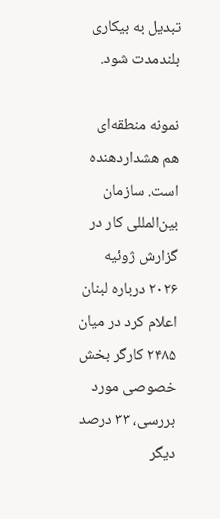تبدیل به بیکاری بلندمدت شود.

نمونه منطقه‌ای هم هشداردهنده است. سازمان بین‌المللی کار در گزارش ژوئیه ۲۰۲۶ درباره لبنان اعلام کرد در میان ۲۴۸۵ کارگر بخش خصوصی مورد بررسی، ۳۳ درصد دیگر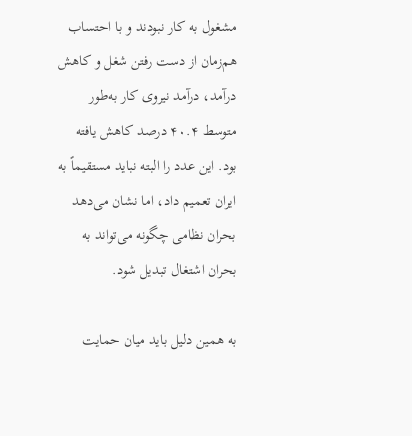مشغول به کار نبودند و با احتساب هم‌زمان از دست رفتن شغل و کاهش درآمد، درآمد نیروی کار به‌طور متوسط ۴۰.۴ درصد کاهش یافته بود. این عدد را البته نباید مستقیماً به ایران تعمیم داد، اما نشان می‌دهد بحران نظامی چگونه می‌تواند به بحران اشتغال تبدیل شود.

به همین دلیل باید میان حمایت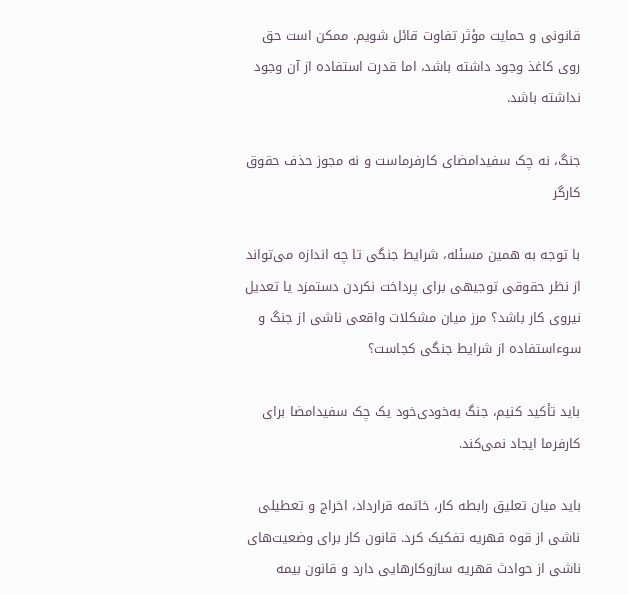قانونی و حمایت مؤثر تفاوت قائل شویم. ممکن است حق روی کاغذ وجود داشته باشد، اما قدرت استفاده از آن وجود نداشته باشد.

جنگ، نه چک سفیدامضای کارفرماست و نه مجوز حذف حقوق کارگر

با توجه به همین مسئله، شرایط جنگی تا چه اندازه می‌تواند از نظر حقوقی توجیهی برای پرداخت نکردن دستمزد یا تعدیل نیروی کار باشد؟ مرز میان مشکلات واقعی ناشی از جنگ و سوءاستفاده از شرایط جنگی کجاست؟

باید تأکید کنیم، جنگ به‌خودی‌خود یک چک سفیدامضا برای کارفرما ایجاد نمی‌کند.

باید میان تعلیق رابطه کار، خاتمه قرارداد، اخراج و تعطیلی ناشی از قوه قهریه تفکیک کرد. قانون کار برای وضعیت‌های ناشی از حوادث قهریه سازوکارهایی دارد و قانون بیمه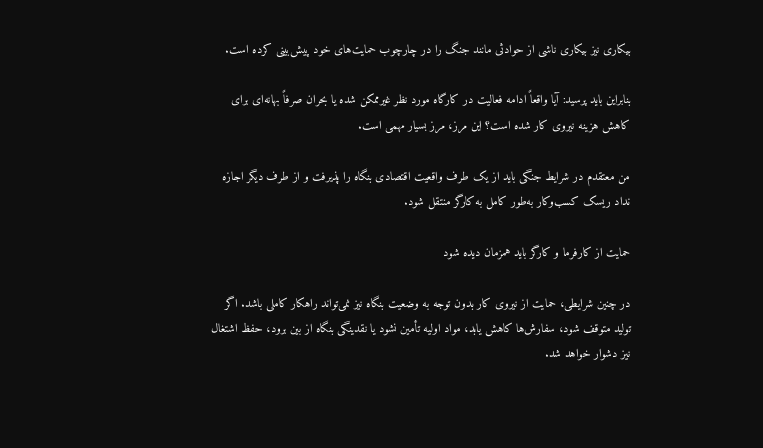بیکاری نیز بیکاری ناشی از حوادثی مانند جنگ را در چارچوب حمایت‌های خود پیش‌بینی کرده است.

بنابراین باید پرسید: آیا واقعاً ادامه فعالیت در کارگاه مورد نظر غیرممکن شده یا بحران صرفاً بهانه‌ای برای کاهش هزینه نیروی کار شده است؟ این مرز، مرز بسیار مهمی است.

من معتقدم در شرایط جنگی باید از یک طرف واقعیت اقتصادی بنگاه را پذیرفت و از طرف دیگر اجازه نداد ریسک کسب‌وکار به‌طور کامل به کارگر منتقل شود.

حمایت از کارفرما و کارگر باید همزمان دیده شود

در چنین شرایطی، حمایت از نیروی کار بدون توجه به وضعیت بنگاه نیز نمی‌تواند راهکار کاملی باشد. اگر تولید متوقف شود، سفارش‌ها کاهش یابد، مواد اولیه تأمین نشود یا نقدینگی بنگاه از بین برود، حفظ اشتغال نیز دشوار خواهد شد.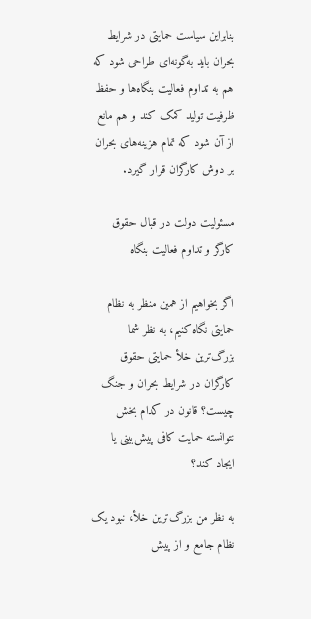بنابراین سیاست حمایتی در شرایط بحران باید به‌گونه‌ای طراحی شود که هم به تداوم فعالیت بنگاه‌ها و حفظ ظرفیت تولید کمک کند و هم مانع از آن شود که تمام هزینه‌های بحران بر دوش کارگران قرار گیرد.

مسئولیت دولت در قبال حقوق کارگر و تداوم فعالیت بنگاه

اگر بخواهیم از همین منظر به نظام حمایتی نگاه کنیم، به نظر شما بزرگ‌ترین خلأ حمایتی حقوق کارگران در شرایط بحران و جنگ چیست؟ قانون در کدام بخش نتوانسته حمایت کافی پیش‌بینی یا ایجاد کند؟

به نظر من بزرگ‌ترین خلأ، نبود یک نظام جامع و از پیش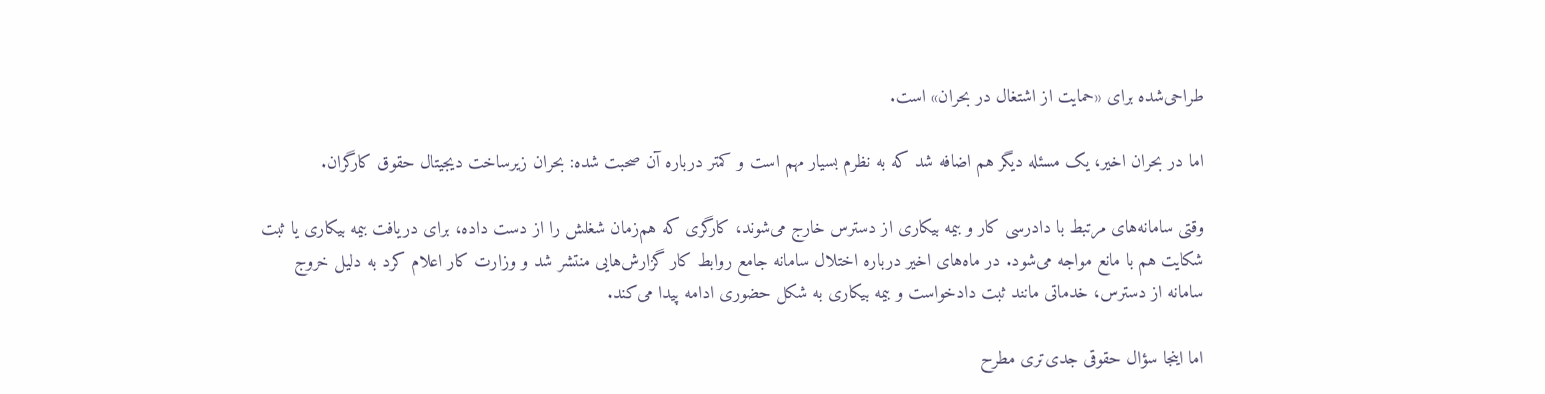طراحی‌شده برای «حمایت از اشتغال در بحران» است.

اما در بحران اخیر، یک مسئله دیگر هم اضافه شد که به نظرم بسیار مهم است و کمتر درباره آن صحبت شده: بحران زیرساخت دیجیتال حقوق کارگران.

وقتی سامانه‌های مرتبط با دادرسی کار و بیمه بیکاری از دسترس خارج می‌شوند، کارگری که هم‌زمان شغلش را از دست داده، برای دریافت بیمه بیکاری یا ثبت شکایت هم با مانع مواجه می‌شود. در ماه‌های اخیر درباره اختلال سامانه جامع روابط کار گزارش‌هایی منتشر شد و وزارت کار اعلام کرد به دلیل خروج سامانه از دسترس، خدماتی مانند ثبت دادخواست و بیمه بیکاری به شکل حضوری ادامه پیدا می‌کند.

اما اینجا سؤال حقوقی جدی‌تری مطرح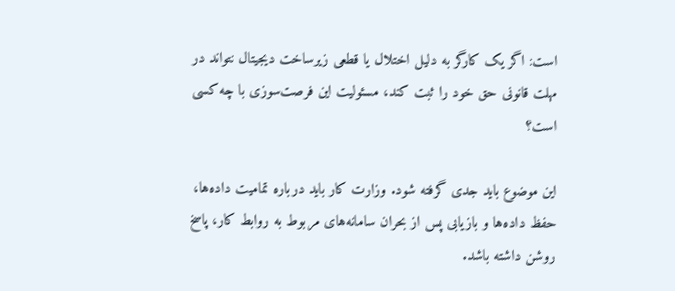است: اگر یک کارگر به دلیل اختلال یا قطعی زیرساخت دیجیتال نتواند در مهلت قانونی حق خود را ثبت کند، مسئولیت این فرصت‌سوزی با چه کسی است؟

این موضوع باید جدی گرفته شود. وزارت کار باید درباره تمامیت داده‌ها، حفظ داده‌ها و بازیابی پس از بحران سامانه‌های مربوط به روابط کار، پاسخ روشن داشته باشد.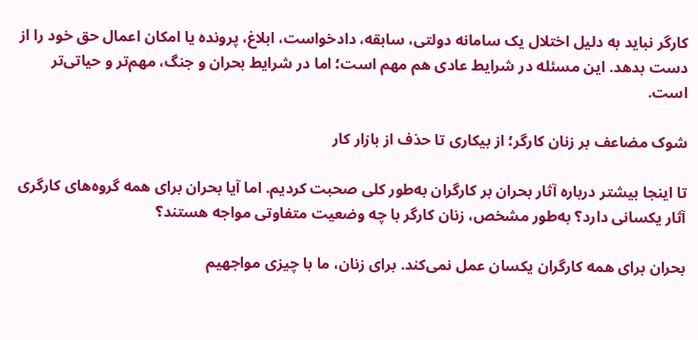کارگر نباید به دلیل اختلال یک سامانه دولتی، سابقه، دادخواست، ابلاغ، پرونده یا امکان اعمال حق خود را از دست بدهد. این مسئله در شرایط عادی هم مهم است؛ اما در شرایط بحران و جنگ، مهم‌تر و حیاتی‌تر است.

شوک مضاعف بر زنان کارگر؛ از بیکاری تا حذف از بازار کار

تا اینجا بیشتر درباره آثار بحران بر کارگران به‌طور کلی صحبت کردیم. اما آیا بحران برای همه گروه‌های کارگری آثار یکسانی دارد؟ به‌طور مشخص، زنان کارگر با چه وضعیت متفاوتی مواجه هستند؟

بحران برای همه کارگران یکسان عمل نمی‌کند. برای زنان، ما با چیزی مواجهیم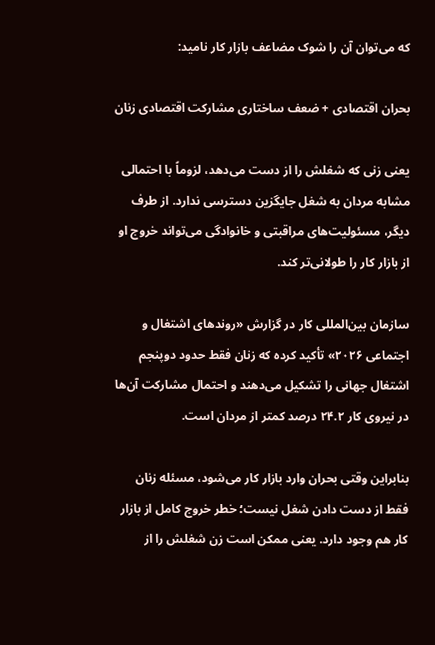که می‌توان آن را شوک مضاعف بازار کار نامید:

بحران اقتصادی + ضعف ساختاری مشارکت اقتصادی زنان

یعنی زنی که شغلش را از دست می‌دهد، لزوماً با احتمالی مشابه مردان به شغل جایگزین دسترسی ندارد. از طرف دیگر، مسئولیت‌های مراقبتی و خانوادگی می‌تواند خروج او از بازار کار را طولانی‌تر کند.

سازمان بین‌المللی کار در گزارش «روندهای اشتغال و اجتماعی ۲۰۲۶» تأکید کرده که زنان فقط حدود دوپنجم اشتغال جهانی را تشکیل می‌دهند و احتمال مشارکت آن‌ها در نیروی کار ۲۴.۲ درصد کمتر از مردان است.

بنابراین وقتی بحران وارد بازار کار می‌شود، مسئله زنان فقط از دست دادن شغل نیست؛ خطر خروج کامل از بازار کار هم وجود دارد. یعنی ممکن است زن شغلش را از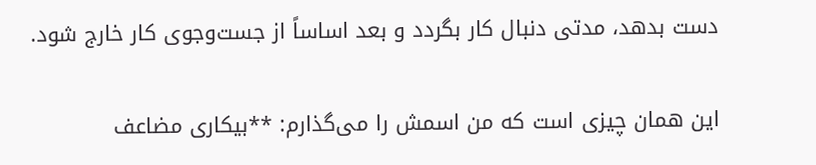دست بدهد، مدتی دنبال کار بگردد و بعد اساساً از جست‌وجوی کار خارج شود.

این همان چیزی است که من اسمش را می‌گذارم: **بیکاری مضاعف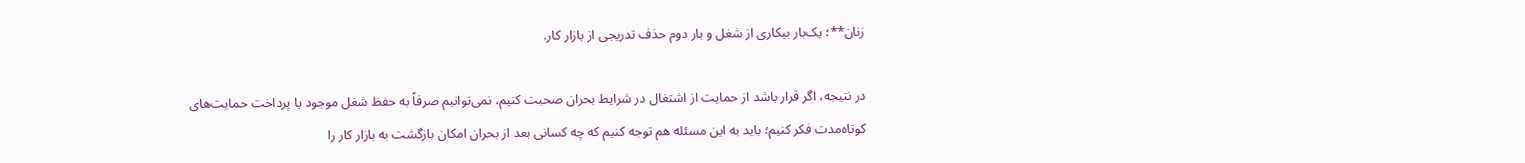زنان**؛ یک‌بار بیکاری از شغل و بار دوم حذف تدریجی از بازار کار.

در نتیجه، اگر قرار باشد از حمایت از اشتغال در شرایط بحران صحبت کنیم، نمی‌توانیم صرفاً به حفظ شغل موجود یا پرداخت حمایت‌های کوتاه‌مدت فکر کنیم؛ باید به این مسئله هم توجه کنیم که چه کسانی بعد از بحران امکان بازگشت به بازار کار را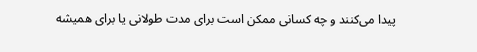پیدا می‌کنند و چه کسانی ممکن است برای مدت طولانی یا برای همیشه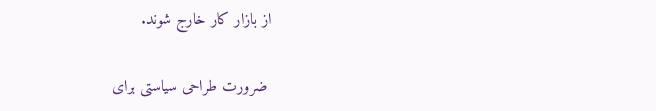از بازار کار خارج شوند.

 ضرورت طراحی سیاستی برای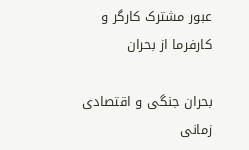عبور مشترک کارگر و کارفرما از بحران

بحران جنگی و اقتصادی زمانی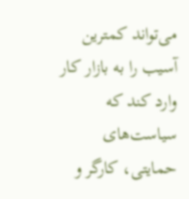می‌تواند کمترین آسیب را به بازار کار وارد کند که سیاست‌های حمایتی، کارگر و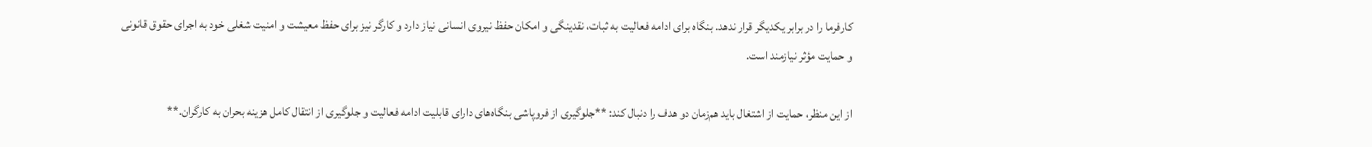کارفرما را در برابر یکدیگر قرار ندهد. بنگاه برای ادامه فعالیت به ثبات، نقدینگی و امکان حفظ نیروی انسانی نیاز دارد و کارگر نیز برای حفظ معیشت و امنیت شغلی خود به اجرای حقوق قانونی و حمایت مؤثر نیازمند است.

از این منظر، حمایت از اشتغال باید هم‌زمان دو هدف را دنبال کند: **جلوگیری از فروپاشی بنگاه‌های دارای قابلیت ادامه فعالیت و جلوگیری از انتقال کامل هزینه بحران به کارگران.**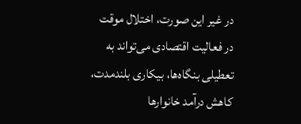در غیر این صورت، اختلال موقت در فعالیت اقتصادی می‌تواند به تعطیلی بنگاه‌ها، بیکاری بلندمدت، کاهش درآمد خانوارها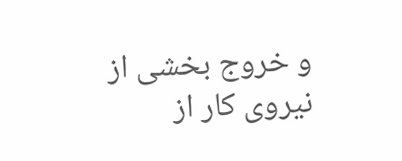و خروج بخشی از نیروی کار از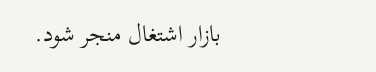بازار اشتغال منجر شود.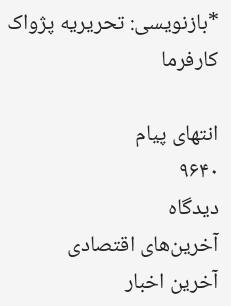*بازنویسی: تحریریه پژواک کارفرما

انتهای پیام
۹۶۴۰
دیدگاه
آخرین‌های اقتصادی
آخرین اخبار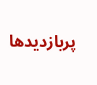پربازدیدها